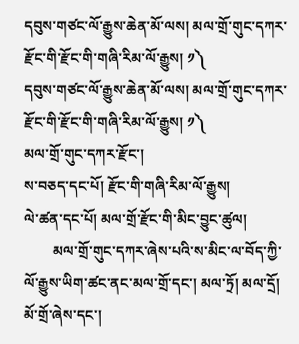དབུས་གཙང་ལོ་རྒྱུས་ཆེན་མོ་ལས། མལ་གྲོ་གུང་དཀར་རྫོང་གི་རྫོང་གི་གཞི་རིམ་ལོ་རྒྱུས། ༡༽
དབུས་གཙང་ལོ་རྒྱུས་ཆེན་མོ་ལས། མལ་གྲོ་གུང་དཀར་རྫོང་གི་རྫོང་གི་གཞི་རིམ་ལོ་རྒྱུས། ༡༽
མལ་གྲོ་གུང་དཀར་རྫོང་།
ས་བཅད་དང་པོ། རྫོང་གི་གཞི་རིམ་ལོ་རྒྱུས།
ལེ་ཚན་དང་པོ། མལ་གྲོ་རྫོང་གི་མིང་བྱུང་ཚུལ།
        མལ་གྲོ་གུང་དཀར་ཞེས་པའི་ས་མིང་ལ་བོད་ཀྱི་ལོ་རྒྱུས་ཡིག་ཚང་ནང་མལ་གྲོ་དང་། མལ་ཏྲོ། མལ་དྲོ། མོ་གྲོ་ཞེས་དང་།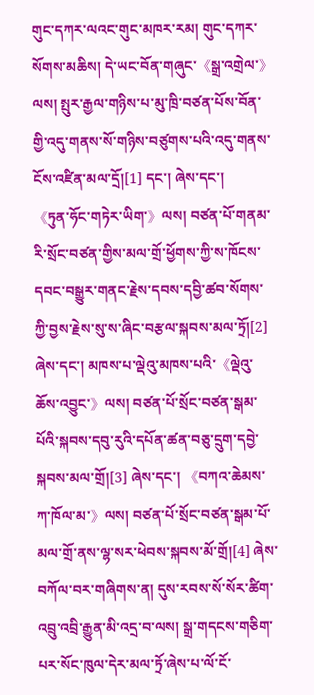གུང་དཀར་ལའང་གུང་མཁར་རམ། གུང་དཀར་སོགས་མཆིས། དེ་ཡང་བོན་གཞུང་《སྒྲ་འགྲེལ་》ལས། སྤུར་རྒྱལ་གཉིས་པ་མུ་ཁྲི་བཙན་པོས་བོན་གྱི་འདུ་གནས་སོ་གཉིས་བཙུགས་པའི་འདུ་གནས་ངོས་འཛིན་མལ་དྲོ།[1] དང་། ཞེས་དང་།
《ཏུན་ཧོང་གཏེར་ཡིག་》ལས། བཙན་པོ་གནམ་རི་སྲོང་བཙན་གྱིས་མལ་གྲོ་ཕྱོགས་ཀྱི་ས་ཁོངས་དབང་བསྒྱུར་གནང་རྗེས་དབས་དབྱི་ཚབ་སོགས་ཀྱི་བྱས་རྗེས་སུ་ས་ཞིང་བརྩལ་སྐབས་མལ་ཏྲོ།[2] ཞེས་དང་། མཁས་པ་ལྡེའུ་མཁས་པའི་《ལྡེའུ་ཆོས་འབྱུང་》ལས། བཙན་པོ་སྲོང་བཙན་སྒམ་པོའི་སྐབས་དབུ་རུའི་དཔོན་ཚན་བཅུ་དྲུག་དབྱེ་སྐབས་མལ་གྲོ།[3] ཞེས་དང་། 《བཀའ་ཆེམས་ཀ་ཁོལ་མ་》ལས། བཙན་པོ་སྲོང་བཙན་སྒམ་པོ་མལ་གྲོ་ནས་ལྷ་སར་ཕེབས་སྐབས་མོ་གྲོ།[4] ཞེས་བཀོལ་བར་གཞིགས་ན། དུས་རབས་སོ་སོར་ཚིག་འབྲུ་འབྲི་རྒྱུན་མི་འདྲ་བ་ལས། སྒྲ་གདངས་གཅིག་པར་སོང་ཁུལ་དེར་མལ་ཏྲོ་ཞེས་པ་ལོ་ངོ་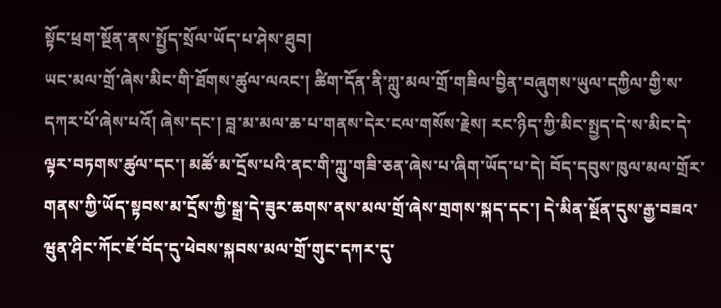སྟོང་ཕྲག་སྔོན་ནས་སྤྱོད་སྲོལ་ཡོད་པ་ཤེས་ཐུབ།
ཡང་མལ་གྲོ་ཞེས་མིང་གི་ཐོགས་ཚུལ་ལའང་། ཚིག་དོན་ནི་ཀླུ་མལ་གྲོ་གཟིལ་བྱིན་བཞུགས་ཡུལ་དཀྱིལ་གྱི་ས་དཀར་པོ་ཞེས་པའོ། ཞེས་དང་། བླ་མ་མལ་ཆ་པ་གནས་དེར་ངལ་གསོས་རྗེས། རང་ཉིད་ཀྱི་མིང་སྤྱད་དེ་ས་མིང་དེ་ལྟར་བཏགས་ཚུལ་དང་། མཚོ་མ་དྲོས་པའི་ནང་གི་ཀླུ་གཟི་ཅན་ཞེས་པ་ཞིག་ཡོད་པ་དེ། བོད་དབུས་ཁུལ་མལ་གྲོར་གནས་ཀྱི་ཡོད་སྟབས་མ་དྲོས་ཀྱི་སྒྲ་དེ་ཟུར་ཆགས་ནས་མལ་གྲོ་ཞེས་གྲགས་སྐད་དང་། དེ་མིན་སྔོན་དུས་རྒྱ་བཟའ་ཝུན་ཤིང་ཀོང་ཇོ་བོད་དུ་ཕེབས་སྐབས་མལ་གྲོ་གུང་དཀར་དུ་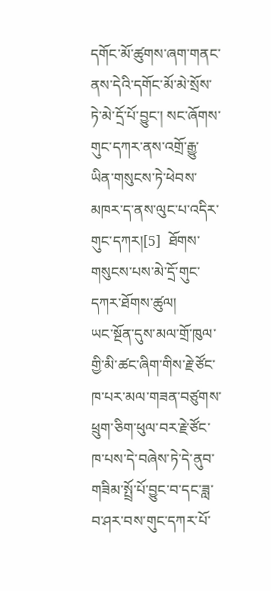དགོང་མོ་ཚུགས་ཞག་གནང་ནས་དེའི་དགོང་མོ་མེ་སྲོས་ཏེ་མེ་དྲོ་པོ་བྱུང་། སང་ཞོགས་གུང་དཀར་ནས་འགྲོ་རྒྱུ་ཡིན་གསུངས་ཏེ་ཕེབས་མཁར་ད་ནས་ལུང་པ་འདིར་གུང་དཀར།[5]  ཐོགས་གསུངས་པས་མེ་དྲོ་གུང་དཀར་ཐོགས་ཚུལ།
ཡང་སྔོན་དུས་མལ་གྲོ་ཁུལ་གྱི་མི་ཚང་ཞིག་གིས་རྗེ་ཙོང་ཁ་པར་མལ་གཟན་བཙུགས་ཕྲུག་ཅིག་ཕུལ་བར་རྗེ་ཙོང་ཁ་པས་དེ་བཞེས་ཏེ་དེ་ནུབ་གཟིམ་སྤྲོ་པོ་བྱུང་བ་དང་ཟླ་བ་ཤར་བས་གུང་དཀར་པོ་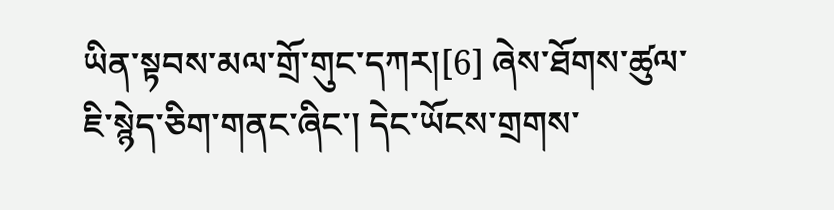ཡིན་སྟབས་མལ་གྲོ་གུང་དཀར།[6] ཞེས་ཐོགས་ཚུལ་ཇི་སྙེད་ཅིག་གནང་ཞིང་། དེང་ཡོངས་གྲགས་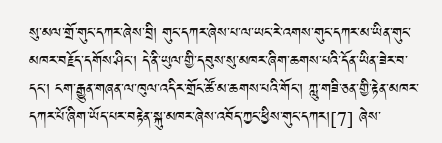སུ་མལ་གྲོ་གུང་དཀར་ཞེས་བྲི། གུང་དཀར་ཞེས་པ་ལ་ཡང་རེ་འགས་གུང་དཀར་མ་ཡིན་གུང་མཁར་བརྗོད་དགོས་ཤིང་། དེ་ནི་ཡུལ་གྱི་དབུས་སུ་མཁར་ཞིག་ཆགས་པའི་དོན་ཡིན་ཟེར་བ་དང་། ངག་རྒྱུན་གཞན་ལ་ཁུལ་འདིར་གྲོང་ཚོ་མ་ཆགས་པའི་གོང་། ཀླུ་གཟི་ཅན་གྱི་རྟེན་མཁར་དཀར་པོ་ཞིག་ཡོད་པར་བརྟེན་སྐུ་མཁར་ཞེས་འབོད་ཀྱང་ཕྱིས་གུང་དཀར།[7] ཞེས་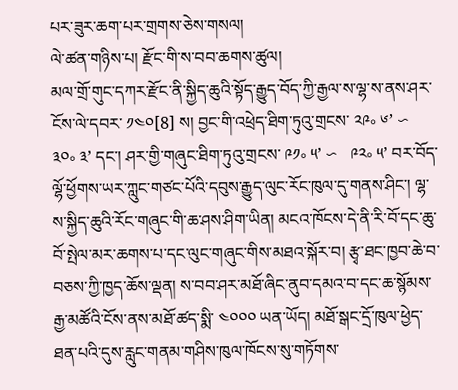པར་ཟུར་ཆག་པར་གྲགས་ཅེས་གསལ།
ལེ་ཚན་གཉིས་པ། རྫོང་གི་ས་བབ་ཆགས་ཚུལ།
མལ་གྲོ་གུང་དཀར་རྫོང་ནི་སྐྱིད་ཆུའི་སྟོད་རྒྱུད་བོད་ཀྱི་རྒྱལ་ས་ལྷ་ས་ནས་ཤར་ངོས་ལེ་དབར་ ༡༤༠[8] ས། བྱང་གི་འཕྲེད་ཐིག་ཏུའུ་གྲངས་ ༢༩༚ ༦’ 〜   ༣༠༚ ༣’ དང་། ཤར་གྱི་གཞུང་ཐིག་ཏུའུ་གྲངས་ ༩༡༚ ༥’ 〜   ༩༢༚ ༥’ བར་བོད་ལྷོ་ཕྱོགས་ཡར་ཀླུང་གཙང་པོའི་དབུས་རྒྱུད་ལུང་རོང་ཁུལ་དུ་གནས་ཤིང་། ལྷ་ས་སྐྱིད་ཆུའི་རོང་གཞུང་གི་ཆ་ཤས་ཤིག་ཡིན། མངའ་ཁོངས་དེ་ནི་རི་བོ་དང་ཆུ་བོ་སྤེལ་མར་ཆགས་པ་དང་ལུང་གཞུང་གིས་མཐའ་སྐོར་བ། རྩྭ་ཐང་ཁྱབ་ཆེ་བ་བཅས་ཀྱི་ཁྱད་ཆོས་ལྡན། ས་བབ་ཤར་མཐོ་ཞིང་ནུབ་དམའ་བ་དང་ཆ་སྙོམས་རྒྱ་མཚོའི་ངོས་ནས་མཐོ་ཚད་སྨི་ ༤༠༠༠ ཡན་ཡོད། མཐོ་སྒང་དྲོ་ཁུལ་ཕྱེད་ཐན་པའི་དུས་རླུང་གནམ་གཤིས་ཁུལ་ཁོངས་སུ་གཏོགས་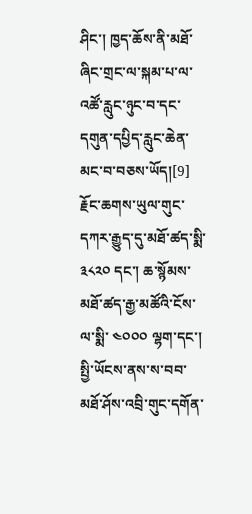ཤིང་། ཁྱད་ཆོས་ནི་མཐོ་ཞིང་གྲང་ལ་སྐམ་པ་ལ་འཚོ་རླུང་ཉུང་བ་དང་དགུན་དཔྱིད་རླུང་ཆེན་མང་བ་བཅས་ཡོད།[9] རྗོང་ཆགས་ཡུལ་གུང་དཀར་རྒྱུད་དུ་མཐོ་ཚད་སྨི་ ༣༨༢༠ དང་། ཆ་སྙོམས་མཐོ་ཚད་རྒྱ་མཚོའི་ངོས་ལ་སྨི་ ༤༠༠༠ ལྷག་དང་། སྤྱི་ཡོངས་ནས་ས་བབ་མཐོ་ཤོས་འབྲི་གུང་དགོན་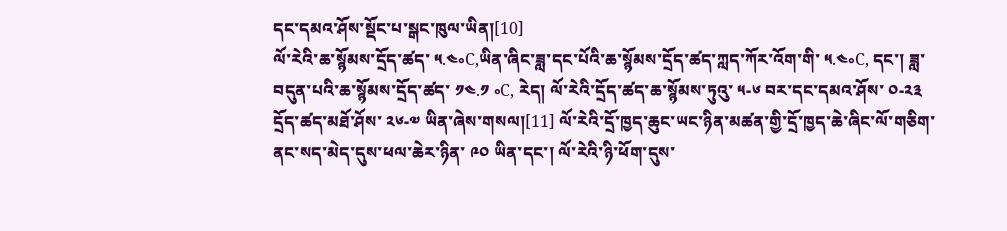དང་དམའ་ཤོས་སྡོང་པ་སྒང་ཁུལ་ཡིན།[10]
ལོ་རེའི་ཆ་སྙོམས་དྲོད་ཚད་ ༥.༤༚C‚ཡིན་ཞིང་ཟླ་དང་པོའི་ཆ་སྙོམས་དྲོད་ཚད་ཀླད་ཀོར་འོག་གི་ ༥.༤༚C‚ དང་། ཟླ་བདུན་པའི་ཆ་སྙོམས་དྲོད་ཚད་ ༡༤.༡ ༚C‚ རེད། ལོ་རེའི་དྲོད་ཚད་ཆ་སྙོམས་ཏུའུ་ ༥-༦ བར་དང་དམའ་ཤོས་ ༠-༢༣ དྲོད་ཚད་མཐོ་ཤོས་ ༢༦-༧ ཡིན་ཞེས་གསལ།[11] ལོ་རེའི་དྲོ་ཁྱད་ཆུང་ཡང་ཉིན་མཚན་གྱི་དྲོ་ཁྱད་ཆེ་ཞིང་ལོ་གཅིག་ནང་སད་མེད་དུས་ཕལ་ཆེར་ཉིན་ ༩༠ ཡིན་དང་། ལོ་རེའི་ཉི་ཕོག་དུས་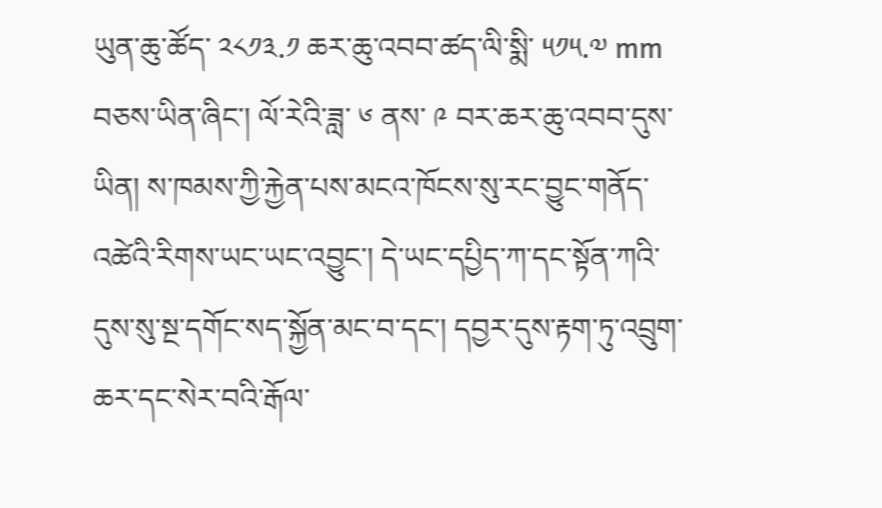ཡུན་ཆུ་ཚོད་ ༢༨༡༣.༡ ཆར་ཆུ་འབབ་ཚད་ལི་སྨི་ ༥༡༥.༧ mm བཅས་ཡིན་ཞིང་། ལོ་རེའི་ཟླ་ ༦ ནས་ ༩ བར་ཆར་ཆུ་འབབ་དུས་ཡིན། ས་ཁམས་ཀྱི་རྐྱེན་པས་མངའ་ཁོངས་སུ་རང་བྱུང་གནོད་འཚེའི་རིགས་ཡང་ཡང་འབྱུང་། དེ་ཡང་དཔྱིད་ཀ་དང་སྟོན་ཀའི་དུས་སུ་སྔ་དགོང་སད་སྐྱོན་མང་བ་དང་། དབྱར་དུས་རྟག་ཏུ་འབྲུག་ཆར་དང་སེར་བའི་རྒོལ་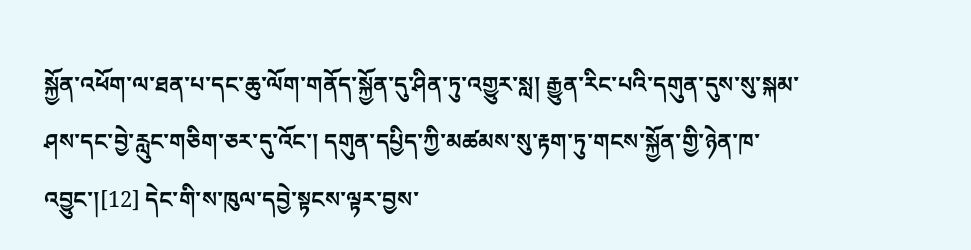སྐྱོན་འཕོག་ལ་ཐན་པ་དང་ཆུ་ལོག་གནོད་སྐྱོན་དུ་ཤིན་ཏུ་འགྱུར་སླ། རྒྱུན་རིང་པའི་དགུན་དུས་སུ་སྐམ་ཤས་དང་བྱེ་རླུང་གཅིག་ཅར་དུ་འོང་། དགུན་དཔྱིད་ཀྱི་མཚམས་སུ་རྟག་ཏུ་གངས་སྐྱོན་གྱི་ཉེན་ཁ་འབྱུང་།[12] དེང་གི་ས་ཁུལ་དབྱེ་སྟངས་ལྟར་བྱས་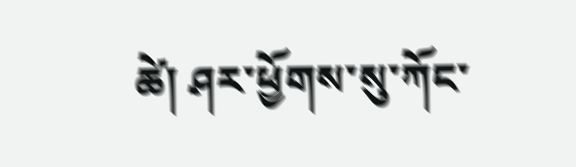ཚེ། ཤར་ཕྱོགས་སུ་ཀོང་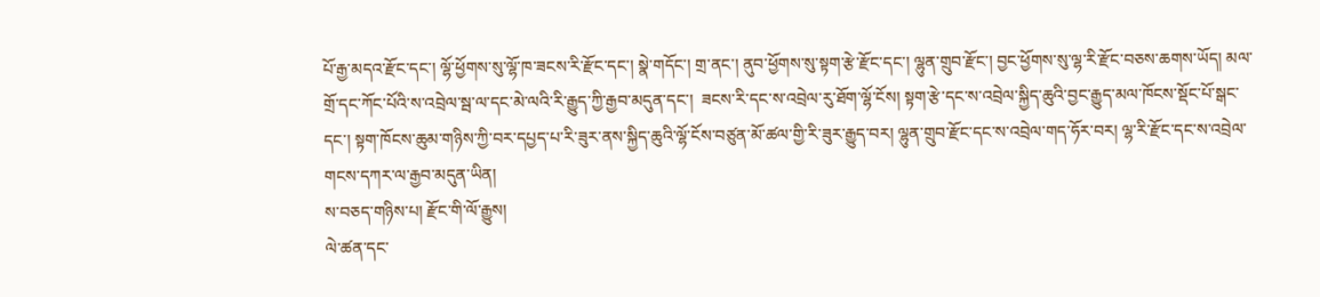པོ་རྒྱ་མདའ་རྫོང་དང་། ལྷོ་ཕྱོགས་སུ་ལྷོ་ཁ་ཟངས་རི་རྫོང་དང་། སྣེ་གདོང་། གྲ་ནང་། ནུབ་ཕྱོགས་སུ་སྟག་རྩེ་རྫོང་དང་། ལྷུན་གྲུབ་རྫོང་། བྱང་ཕྱོགས་སུ་ལྷ་རི་རྫོང་བཅས་ཆགས་ཡོད། མལ་གྲོ་དང་ཀོང་པོའི་ས་འབྲེལ་སྦ་ལ་དང་མེ་ལའི་རི་རྒྱུད་ཀྱི་རྒྱབ་མདུན་དང་།  ཟངས་རི་དང་ས་འབྲེལ་རུ་ཐོག་ལྷོ་ངོས། སྟག་རྩེ་དང་ས་འབྲེལ་སྐྱིད་ཆུའི་བྱང་རྒྱུད་མལ་ཁོངས་སྡོང་པོ་སྒང་དང་། སྟག་ཁོངས་ཆུམ་གཉིས་ཀྱི་བར་དཔྱད་པ་རི་ཟུར་ནས་སྐྱིད་ཆུའི་ལྷོ་ངོས་བཙུན་མོ་ཚལ་གྱི་རི་ཟུར་རྒྱུད་བར། ལྷུན་གྲུབ་རྫོང་དང་ས་འབྲེལ་གད་ཧོར་བར། ལྷ་རི་རྫོང་དང་ས་འབྲེལ་གངས་དཀར་ལ་རྒྱབ་མདུན་ཡིན།
ས་བཅད་གཉིས་པ། རྫོང་གི་ལོ་རྒྱུས།
ལེ་ཚན་དང་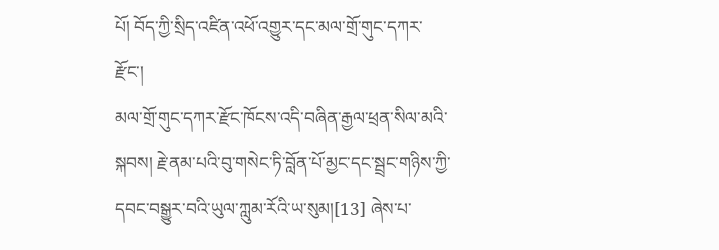པོ། བོད་ཀྱི་སྲིད་འཛིན་འཕོ་འགྱུར་དང་མལ་གྲོ་གུང་དཀར་རྫོང་།
མལ་གྲོ་གུང་དཀར་རྫོང་ཁོངས་འདི་བཞིན་རྒྱལ་ཕྲན་སིལ་མའི་སྐབས། རྗེ་ནམ་པའི་བུ་གསེང་ཏི་བློན་པོ་མྱང་དང་སྦྲང་གཉིས་ཀྱི་དབང་བསྒྱུར་བའི་ཡུལ་ཀླུམ་རོའི་ཡ་སུམ།[13] ཞེས་པ་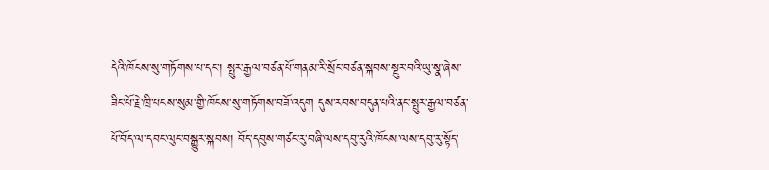དེའི་ཁོངས་སུ་གཏོགས་པ་དང་། སྤུར་རྒྱལ་བཙན་པོ་གནམ་རི་སྲོང་བཙན་སྐབས་སྔུར་བའི་ཡུ་སྣ་ཞེས་ཟིང་པོ་རྗེ་ཁྲི་པངས་སུམ་གྱི་ཁོངས་སུ་གཏོགས་བཟོ་འདུག དུས་རབས་བདུན་པའི་ནང་སྤུར་རྒྱལ་བཙན་པོ་བོད་ལ་དབང་ལུང་བསྒྱུར་སྐབས། བོད་དབུས་གཙང་རུ་བཞི་ལས་དབུ་རུའི་ཁོངས་ལས་དབུ་རུ་སྟོད་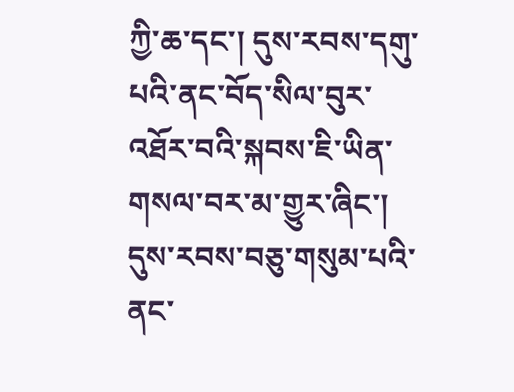ཀྱི་ཆ་དང་། དུས་རབས་དགུ་པའི་ནང་བོད་སིལ་བུར་འཐོར་བའི་སྐབས་ཇི་ཡིན་གསལ་བར་མ་གྱུར་ཞིང་། དུས་རབས་བཅུ་གསུམ་པའི་ནང་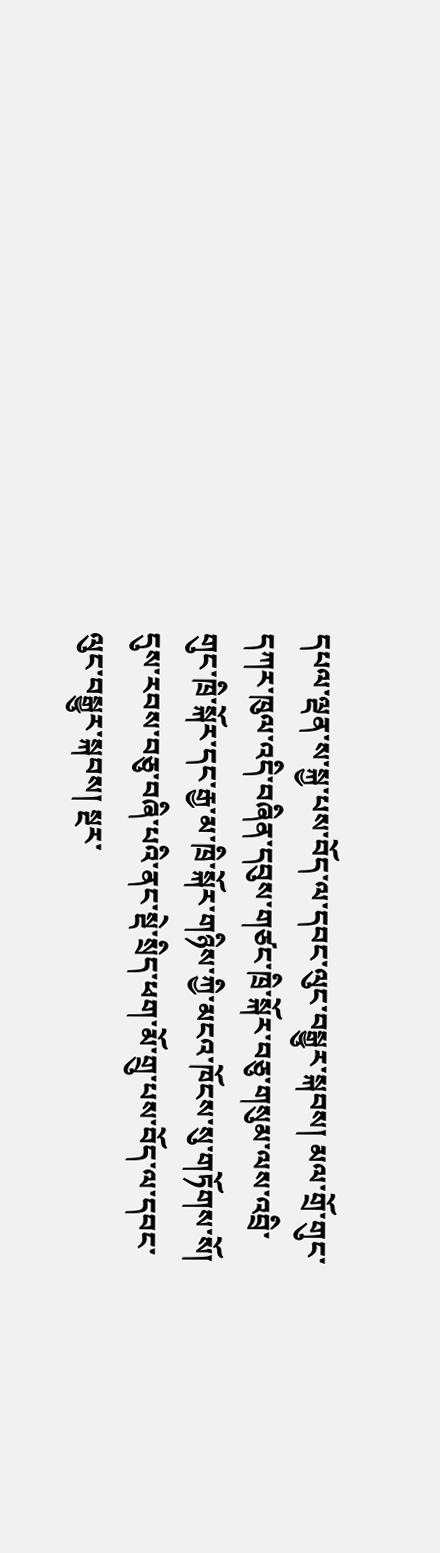དཔལ་ལྡན་ས་སྐྱ་པས་བོད་ལ་དབང་ལུང་བསྒྱུར་སྐབས། མལ་གྲོ་གུང་དཀར་ཁུལ་འདི་བཞིན་དབུས་གཙང་ཁྲི་སྐོར་བཅུ་གསུམ་ལས་འབྲི་གུང་ཁྲི་སྐོར་དང་རྒྱ་མ་ཁྲི་སྐོར་གཉིས་ཀྱི་མངའ་ཁོངས་སུ་གཏོགས་སོ། དུས་རབས་བཅུ་བཞི་པའི་ནང་སྡེ་སྲིད་ཕག་མོ་གྲུ་པས་བོད་ལ་དབང་ལུང་བསྒྱུར་སྐབས། སྔར་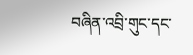བཞིན་འབྲི་གུང་དང་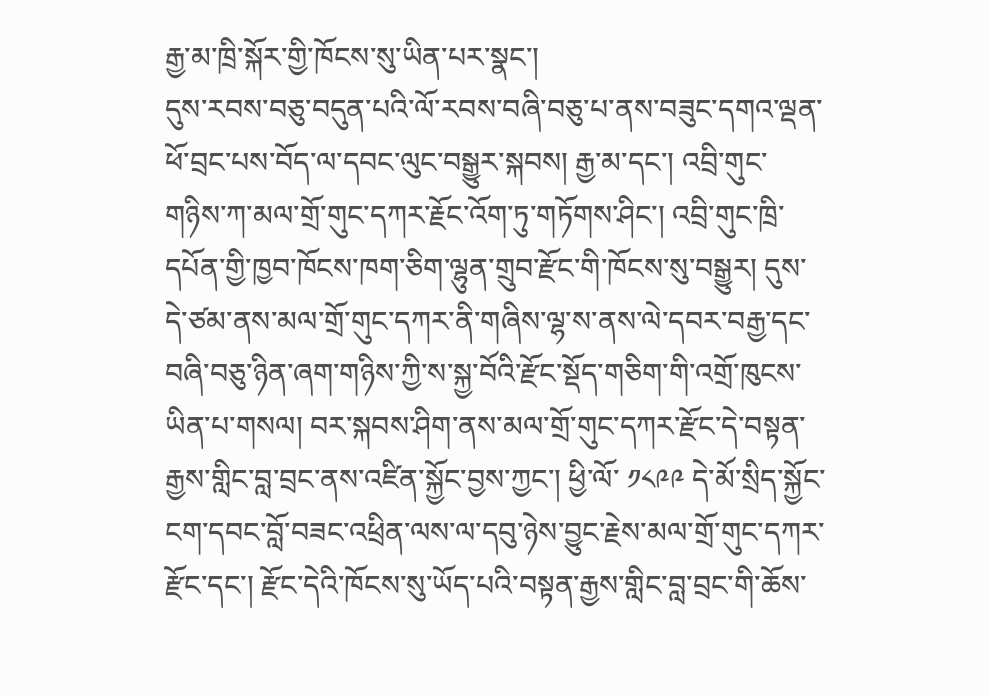རྒྱ་མ་ཁྲི་སྐོར་གྱི་ཁོངས་སུ་ཡིན་པར་སྣང་།
དུས་རབས་བཅུ་བདུན་པའི་ལོ་རབས་བཞི་བཅུ་པ་ནས་བཟུང་དགའ་ལྡན་ཕོ་བྲང་པས་བོད་ལ་དབང་ལུང་བསྒྱུར་སྐབས། རྒྱ་མ་དང་། འབྲི་གུང་གཉིས་ཀ་མལ་གྲོ་གུང་དཀར་རྗོང་འོག་ཏུ་གཏོགས་ཤིང་། འབྲི་གུང་ཁྲི་དཔོན་གྱི་ཁྱབ་ཁོངས་ཁག་ཅིག་ལྷུན་གྲུབ་རྫོང་གི་ཁོངས་སུ་བསྒྱུར། དུས་དེ་ཙམ་ནས་མལ་གྲོ་གུང་དཀར་ནི་གཞིས་ལྷ་ས་ནས་ལེ་དབར་བརྒྱ་དང་བཞི་བཅུ་ཉིན་ཞག་གཉིས་ཀྱི་ས་སྐྱ་བོའི་རྫོང་སྡོད་གཅིག་གི་འགྲོ་ཁུངས་ཡིན་པ་གསལ། བར་སྐབས་ཤིག་ནས་མལ་གྲོ་གུང་དཀར་རྫོང་དེ་བསྟན་རྒྱས་གླིང་བླ་བྲང་ནས་འཛིན་སྐྱོང་བྱས་ཀྱང་། ཕྱི་ལོ་ ༡༨༩༩ དེ་མོ་སྲིད་སྐྱོང་ངག་དབང་བློ་བཟང་འཕྲིན་ལས་ལ་དབུ་ཉེས་བྱུང་རྗེས་མལ་གྲོ་གུང་དཀར་རྫོང་དང་། རྫོང་དེའི་ཁོངས་སུ་ཡོད་པའི་བསྟན་རྒྱས་གླིང་བླ་བྲང་གི་ཆོས་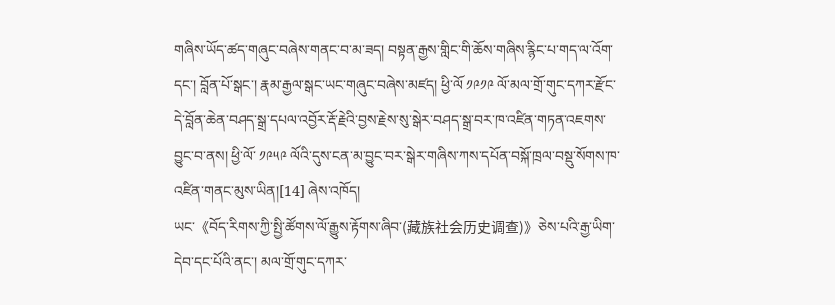གཞིས་ཡོད་ཚད་གཞུང་བཞེས་གནང་བ་མ་ཟད། བསྟན་རྒྱས་གླིང་གི་ཆོས་གཞིས་རྙིང་པ་གད་ལ་འོག་དང་། བློན་པོ་སྒང་། རྣམ་རྒྱལ་སྒང་ཡང་གཞུང་བཞེས་མཛད། ཕྱི་ལོ ༡༩༡༩ ལོ་མལ་གྲོ་གུང་དཀར་རྫོང་དེ་བློན་ཆེན་བཤད་སྒྲ་དཔལ་འབྱོར་རྡོ་རྗེའི་བྱས་རྗེས་སུ་སྒེར་བཤད་སྒྲ་བར་ཁ་འཛིན་གཏན་འཇགས་བྱུང་བ་ནས། ཕྱི་ལོ་ ༡༩༥༩ ལོའི་དུས་ངན་མ་བྱུང་བར་སྒེར་གཞིས་ཀས་དཔོན་བསྐོ་ཁྲལ་བསྡུ་སོགས་ཁ་འཛིན་གནང་མུས་ཡིན།[14] ཞེས་འཁོད།
ཡང་《བོད་རིགས་ཀྱི་སྤྱི་ཚོགས་ལོ་རྒྱུས་རྟོགས་ཞིབ་(藏族社会历史调查)》ཅེས་པའི་རྒྱ་ཡིག་དེབ་དང་པོའི་ནང་། མལ་གྲོ་གུང་དཀར་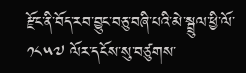རྫོང་ནི་བོད་རབ་བྱུང་བཅུ་བཞི་པའི་མེ་སྦྲུལ་ཕྱི་ལོ་ ༡༨༥༧ ལོར་དངོས་སུ་བཙུགས་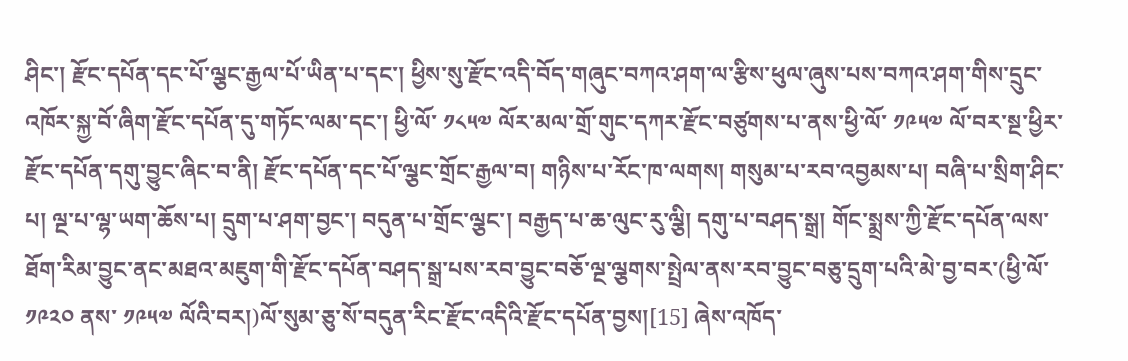ཤིང་། རྫོང་དཔོན་དང་པོ་ལྕང་རྒྱལ་པོ་ཡིན་པ་དང་། ཕྱིས་སུ་རྫོང་འདི་བོད་གཞུང་བཀའ་ཤག་ལ་རྩིས་ཕུལ་ཞུས་པས་བཀའ་ཤག་གིས་དྲུང་འཁོར་སྐྱ་བོ་ཞིག་རྫོང་དཔོན་དུ་གཏོང་ལམ་དང་། ཕྱི་ལོ་ ༡༨༥༧ ལོར་མལ་གྲོ་གུང་དཀར་རྫོང་བཙུགས་པ་ནས་ཕྱི་ལོ་ ༡༩༥༧ ལོ་བར་སྔ་ཕྱིར་རྫོང་དཔོན་དགུ་བྱུང་ཞིང་བ་ནི། རྫོང་དཔོན་དང་པོ་ལྕང་གྲོང་རྒྱལ་བ། གཉིས་པ་རོང་ཁ་ལགས། གསུམ་པ་རབ་འབྱམས་པ། བཞི་པ་སྲིག་ཤིང་པ། ལྔ་པ་ལྷ་ཡག་ཆོས་པ། དྲུག་པ་ཤག་བྱང་། བདུན་པ་གྲོང་ལྕང་། བརྒྱད་པ་ཆ་ལུང་རུ་ལྕི། དགུ་པ་བཤད་སྒྲ། གོང་སྨྲས་ཀྱི་རྫོང་དཔོན་ལས་ཐོག་རིམ་བྱུང་ནང་མཐའ་མཇུག་གི་རྫོང་དཔོན་བཤད་སྒྲ་པས་རབ་བྱུང་བཅོ་ལྔ་ལྕགས་སྤྲེལ་ནས་རབ་བྱུང་བཅུ་དྲུག་པའི་མེ་བྱ་བར་(ཕྱི་ལོ་ ༡༩༢༠ ནས་ ༡༩༥༧ ལོའི་བར།)ལོ་སུམ་ཅུ་སོ་བདུན་རིང་རྫོང་འདིའི་རྫོང་དཔོན་བྱས།[15] ཞེས་འཁོད་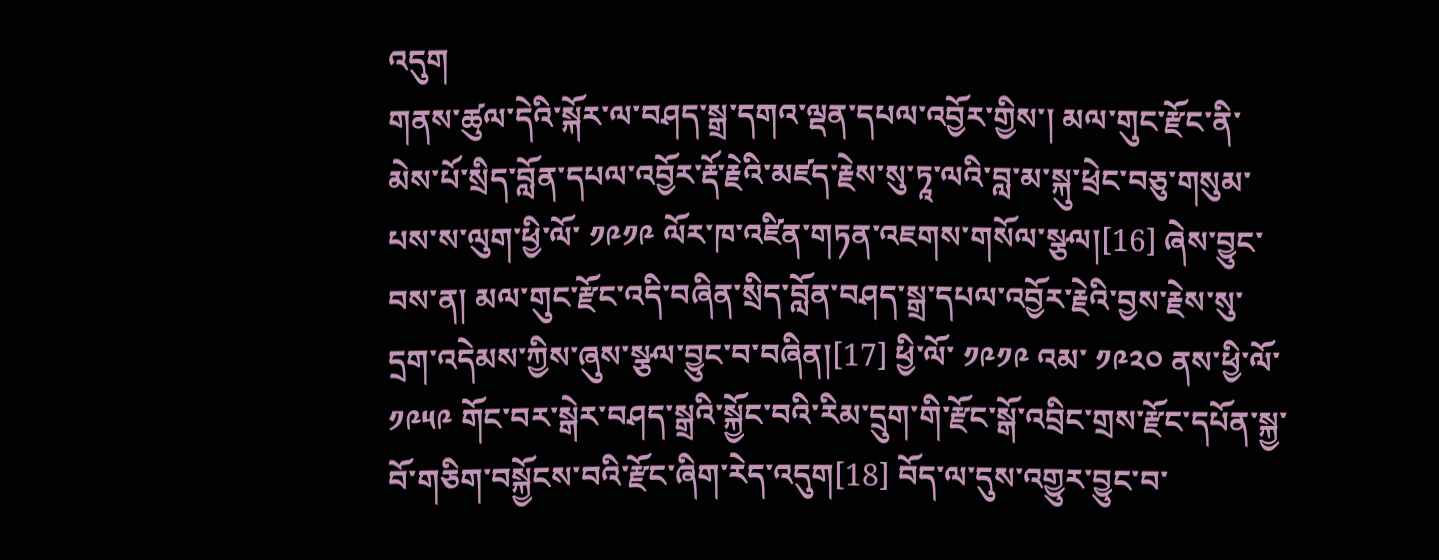འདུག
གནས་ཚུལ་དེའི་སྐོར་ལ་བཤད་སྒྲ་དགའ་ལྡན་དཔལ་འབྱོར་གྱིས་། མལ་གུང་རྫོང་ནི་མེས་པོ་སྲིད་བློན་དཔལ་འབྱོར་རྡོ་རྗེའི་མཛད་རྗེས་སུ་ཏཱ་ལའི་བླ་མ་སྐུ་ཕྲེང་བཅུ་གསུམ་པས་ས་ལུག་ཕྱི་ལོ་ ༡༩༡༩ ལོར་ཁ་འཛིན་གཏན་འཇགས་གསོལ་སྩལ།[16] ཞེས་བྱུང་བས་ན། མལ་གུང་རྫོང་འདི་བཞིན་སྲིད་བློན་བཤད་སྒྲ་དཔལ་འབྱོར་རྗེའི་བྱས་རྗེས་སུ་དྲག་འདེམས་ཀྱིས་ཞུས་སྩལ་བྱུང་བ་བཞིན།[17] ཕྱི་ལོ་ ༡༩༡༩ འམ་ ༡༩༢༠ ནས་ཕྱི་ལོ་ ༡༩༥༩ གོང་བར་སྒེར་བཤད་སྒྲའི་སྐྱོང་བའི་རིམ་དྲུག་གི་རྫོང་སྒོ་འབྲིང་གྲས་རྫོང་དཔོན་སྐྱ་བོ་གཅིག་བསྐྱོངས་བའི་རྫོང་ཞིག་རེད་འདུག[18] བོད་ལ་དུས་འགྱུར་བྱུང་བ་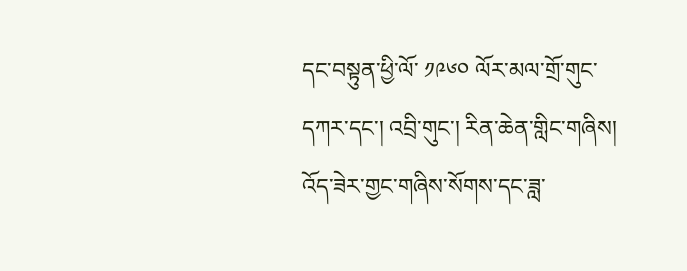དང་བསྟུན་ཕྱི་ལོ་ ༡༩༦༠ ལོར་མལ་གྲོ་གུང་དཀར་དང་། འབྲི་གུང་། རིན་ཆེན་གླིང་གཞིས། འོད་ཟེར་གྱང་གཞིས་སོགས་དང་ཟླ་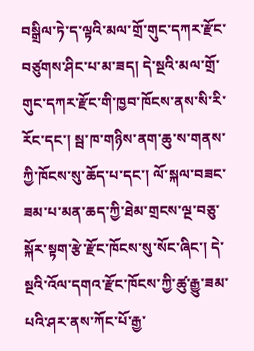བསྒྲིལ་ཏེ་ད་ལྟའི་མལ་གྲོ་གུང་དཀར་རྫོང་བཙུགས་ཤིང་པ་མ་ཟད། དེ་སྔའི་མལ་གྲོ་གུང་དཀར་རྫོང་གི་ཁྱབ་ཁོངས་ནས་སི་རི་རོང་དང་། སྦ་ཁ་གཉིས་ནག་ཆུ་ས་གནས་ཀྱི་ཁོངས་སུ་ཆོད་པ་དང་། ལོ་སྐལ་བཟང་ཟམ་པ་མན་ཆད་ཀྱི་ཐེམ་གྲངས་ལྔ་བཅུ་སྐོར་སྟག་རྩེ་རྫོང་ཁོངས་སུ་སོང་ཞིང་། དེ་སྔའི་འོལ་དགའ་རྫོང་ཁོངས་ཀྱི་ཚུ་རྒྱུ་ཟམ་པའི་ཤར་ནས་ཀོང་པོ་རྒྱ་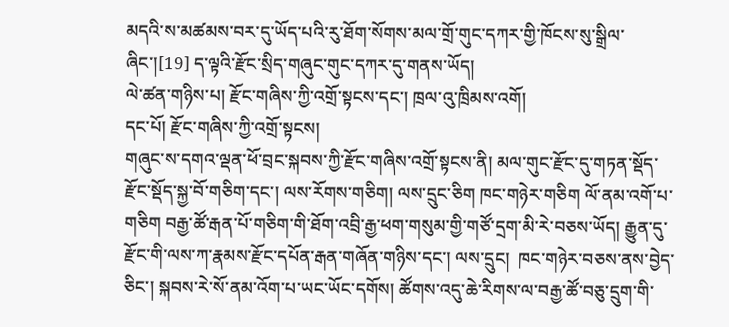མདའི་ས་མཚམས་བར་དུ་ཡོད་པའི་རུ་ཐོག་སོགས་མལ་གྲོ་གུང་དཀར་གྱི་ཁོངས་སུ་སྒྲིལ་ཞིང་།[19] ད་ལྟའི་རྫོང་སྲིད་གཞུང་གུང་དཀར་དུ་གནས་ཡོད།
ལེ་ཚན་གཉིས་པ། རྫོང་གཞིས་ཀྱི་འགྲོ་སྟངས་དང་། ཁྲལ་འུ་ཁྲིམས་འགོ།
དང་པོ། རྫོང་གཞིས་ཀྱི་འགྲོ་སྟངས།
གཞུང་ས་དགའ་ལྡན་ཕོ་བྲང་སྐབས་ཀྱི་རྫོང་གཞིས་འགྲོ་སྟངས་ནི། མལ་གུང་རྫོང་དུ་གཏན་སྡོད་རྫོང་སྡོད་སྐྱ་བོ་གཅིག་དང་། ལས་རོགས་གཅིག། ལས་དྲུང་ཅིག ཁང་གཉེར་གཅིག ལོ་ནམ་འགོ་པ་གཅིག བརྒྱ་ཚོ་རྒན་པོ་གཅིག་གི་ཐོག་འབྲི་རྒྱ་ཕག་གསུམ་གྱི་གཙོ་དྲག་མི་རེ་བཅས་ཡོད། རྒྱུན་དུ་རྫོང་གི་ལས་ཀ་རྣམས་རྫོང་དཔོན་རྒན་གཞོན་གཉིས་དང་། ལས་དྲུང།  ཁང་གཉེར་བཅས་ནས་བྱེད་ཅིང་། སྐབས་རེ་སོ་ནམ་འོག་པ་ཡང་ཡོང་དགོས། ཚོགས་འདུ་ཆེ་རིགས་ལ་བརྒྱ་ཚོ་བཅུ་དྲུག་གི་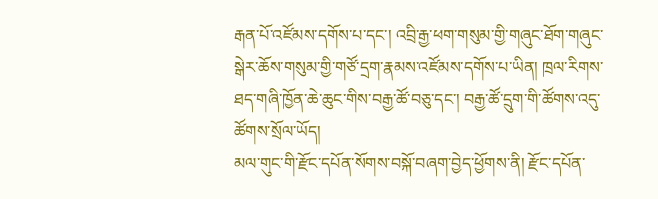རྒན་པོ་འཛོམས་དགོས་པ་དང་། འབྲི་རྒྱ་ཕག་གསུམ་གྱི་གཞུང་ཐོག་གཞུང་སྒེར་ཆོས་གསུམ་གྱི་གཙོ་དྲག་རྣམས་འཛོམས་དགོས་པ་ཡིན། ཁྲལ་རིགས་ཐད་གཞི་ཁྱོན་ཆེ་ཆུང་གིས་བརྒྱ་ཚོ་བཅུ་དང་། བརྒྱ་ཚོ་དྲུག་གི་ཚོགས་འདུ་ཚོགས་སྲོལ་ཡོད།
མལ་གུང་གི་རྫོང་དཔོན་སོགས་བསྐོ་བཞག་བྱེད་ཕྱོགས་ནི། རྫོང་དཔོན་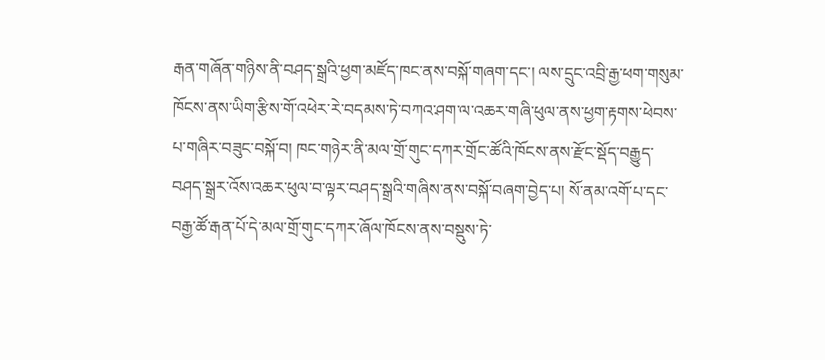རྒན་གཞོན་གཉིས་ནི་བཤད་སྒྲའི་ཕྱག་མཛོད་ཁང་ནས་བསྐོ་གཞག་དང་། ལས་དྲུང་འབྲི་རྒྱ་ཕག་གསུམ་ཁོངས་ནས་ཡིག་རྩིས་གོ་འཕེར་རེ་བདམས་ཏེ་བཀའ་ཤག་ལ་འཆར་གཞི་ཕུལ་ནས་ཕྱག་རྟགས་ཕེབས་པ་གཞིར་བཟུང་བསྐོ་བ། ཁང་གཉེར་ནི་མལ་གྲོ་གུང་དཀར་གྲོང་ཚོའི་ཁོངས་ནས་རྫོང་སྡོད་བརྒྱུད་བཤད་སྒྲར་འོས་འཆར་ཕུལ་བ་ལྟར་བཤད་སྒྲའི་གཞིས་ནས་བསྐོ་བཞག་བྱེད་པ། སོ་ནམ་འགོ་པ་དང་བརྒྱ་ཚོ་རྒན་པོ་དེ་མལ་གྲོ་གུང་དཀར་ཞོལ་ཁོངས་ནས་བསྡུས་ཏེ་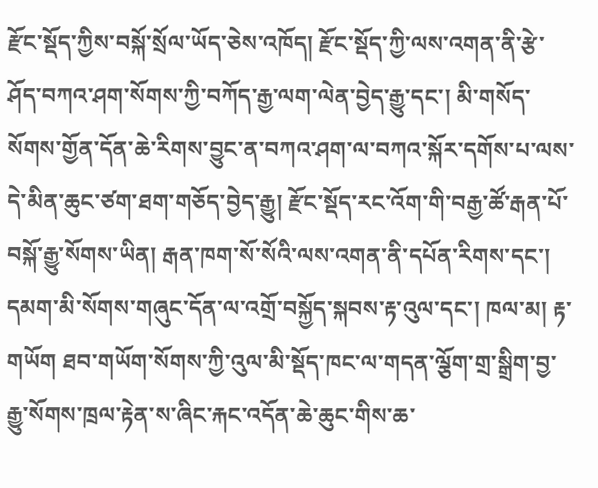རྫོང་སྡོད་ཀྱིས་བསྐོ་སྲོལ་ཡོད་ཅེས་འཁོད། རྫོང་སྡོད་ཀྱི་ལས་འགན་ནི་རྩེ་ཤོད་བཀའ་ཤག་སོགས་ཀྱི་བཀོད་རྒྱ་ལག་ལེན་བྱེད་རྒྱུ་དང་། མི་གསོད་སོགས་གྱོན་དོན་ཆེ་རིགས་བྱུང་ན་བཀའ་ཤག་ལ་བཀའ་སྐོར་དགོས་པ་ལས་དེ་མིན་ཆུང་ཙག་ཐག་གཅོད་བྱེད་རྒྱུ། རྫོང་སྡོད་རང་འོག་གི་བརྒྱ་ཚོ་རྒན་པོ་བསྐོ་རྒྱུ་སོགས་ཡིན། རྒན་ཁག་སོ་སོའི་ལས་འགན་ནི་དཔོན་རིགས་དང་། དམག་མི་སོགས་གཞུང་དོན་ལ་འགྲོ་བསྐྱོད་སྐབས་རྟ་འུལ་དང་། ཁལ་མ། རྟ་གཡོག ཐབ་གཡོག་སོགས་ཀྱི་འུལ་མི་སྡོད་ཁང་ལ་གདན་ལྕོག་གྲ་སྒྲིག་བྱ་རྒྱུ་སོགས་ཁྲལ་རྟེན་ས་ཞིང་རྐང་འདོན་ཆེ་ཆུང་གིས་ཆ་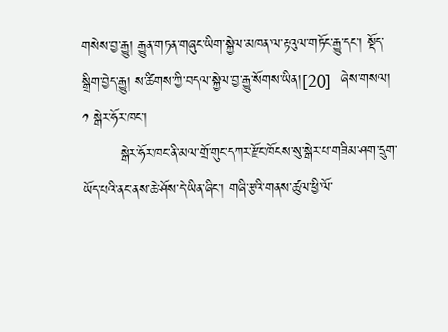གསེས་བྱ་རྒྱུ། རྒྱུན་གཏན་གཞུང་ཡིག་སྐྱེལ་མཁན་ལ་རྟའུལ་གཏོང་རྒྱུ་དང་། སྡོད་སྒྲིག་བྱེད་རྒྱུ། ས་ཚིགས་ཀྱི་བདལ་སྐྱེལ་བྱ་རྒྱུ་སོགས་ཡིན།[20]  ཞེས་གསལ།
༡ སྒེར་ཧོར་ཁང་།
        སྒེར་ཧོར་ཁང་ནི་མལ་གྲོ་གུང་དཀར་རྫོང་ཁོངས་སུ་སྒེར་པ་གཟིམ་ཤག་དྲུག་ཡོད་པའི་ནང་ནས་ཆེ་ཤོས་དེ་ཡིན་ཞིང་། གཞི་རྩའི་གནས་ཚུལ་ཕྱི་ལོ་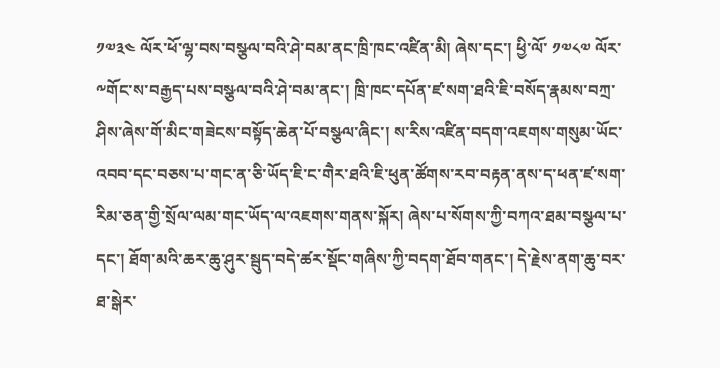༡༧༣༤ ལོར་ཕོ་ལྷ་བས་བསྩལ་བའི་ཤེ་བམ་ནང་ཁྲི་ཁང་འཛིན་མི། ཞེས་དང་། ཕྱི་ལོ་ ༡༧༨༧ ལོར་༸གོང་ས་བརྒྱད་པས་བསྩལ་བའི་ཤེ་བམ་ནང་། ཁྲི་ཁང་དཔོན་ཛ་སག་ཐའི་ཇི་བསོད་རྣམས་བཀྲ་ཤིས་ཞེས་གོ་མིང་གཟེངས་བསྟོད་ཆེན་པོ་བསྩལ་ཞིང་། ས་རིས་འཛིན་བདག་འཇགས་གསུམ་ཡོང་འབབ་དང་བཅས་པ་གང་ན་ཅི་ཡོད་ཇི་ང་གཻར་ཐའི་ཇི་ཕུན་ཚོགས་རབ་བརྟན་ནས་ད་ཕན་ཛ་སག་རིམ་ཅན་གྱི་སྲོལ་ལམ་གང་ཡོད་ལ་འཇགས་གནས་སྐོར། ཞེས་པ་སོགས་ཀྱི་བཀའ་ཐམ་བསྩལ་པ་དང་། ཐོག་མའི་ཆར་ཆུ་ཤུར་སྦུད་བདེ་ཚར་སྡོང་གཞིས་ཀྱི་བདག་ཐོབ་གནང་། དེ་རྗེས་ནག་ཆུ་བར་ཐ་སྒེར་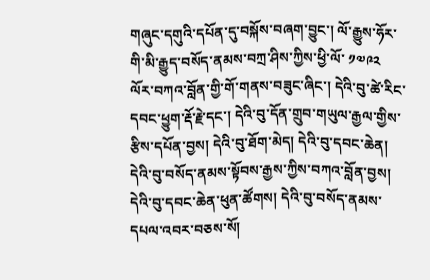གཞུང་དགུའི་དཔོན་དུ་བསྐོས་བཞག་བྱུང་། ལོ་རྒྱུས་ཧོར་གི་མི་རྒྱུད་བསོད་ནམས་བཀྲ་ཤིས་ཀྱིས་ཕྱི་ལོ་ ༡༧༩༢ ལོར་བཀའ་བློན་གྱི་གོ་གནས་བཟུང་ཞིང་། དེའི་བུ་ཚེ་རིང་དབང་ཕྱུག་རྡོ་རྗེ་དང་། དེའི་བུ་དོན་གྲུབ་གཡུལ་རྒྱལ་གྱིས་རྩིས་དཔོན་བྱས། དེའི་བུ་ཐོག་མེད། དེའི་བུ་དབང་ཆེན། དེའི་བུ་བསོད་ནམས་སྟོབས་རྒྱས་ཀྱིས་བཀའ་བློན་བྱས། དེའི་བུ་དབང་ཆེན་ཕུན་ཚོགས། དེའི་བུ་བསོད་ནམས་དཔལ་འབར་བཅས་སོ།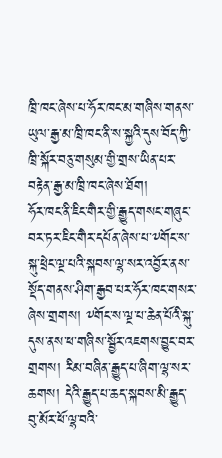ཁྲི་ཁང་ཞེས་པ་ཧོར་ཁང་མ་གཞིས་གནས་ཡུལ་རྒྱ་མ་ཁྲི་ཁང་ནི་ས་སྐྱའི་དུས་བོད་ཀྱི་ཁྲི་སྐོར་བཅུ་གསུམ་གྱི་གྲས་ཡིན་པར་བརྟེན་རྒྱ་མ་ཁྲི་ཁང་ཞེས་ཐོག།
ཧོར་ཁང་ནི་ཇིང་གཻར་གྱི་རྒྱུད་གསང་གཞུང་བར་ཏར་ཇིང་གཻར་དཔོན་ཞེས་པ་༸གོང་ས་སྐུ་ཕྲེང་ལྔ་པའི་སྐབས་ལྷ་སར་འབྱོར་ནས་སྡོད་གནས་ཤིག་རྒྱབ་པར་ཧོར་ཁང་གསར་ཞེས་གྲགས། ༸གོང་ས་ལྔ་པ་ཆེན་པོའི་སྐུ་དུས་ནས་ཕ་གཞིས་སྦྱོར་འཇགས་བྱུང་བར་གྲགས། རིམ་བཞིན་རྒྱུད་པ་ཞིག་ལྷ་སར་ཆགས། དེའི་རྒྱུད་པ་ཆད་སྐབས་མི་རྒྱུད་བུ་མོར་ཕོ་ལྷ་བའི་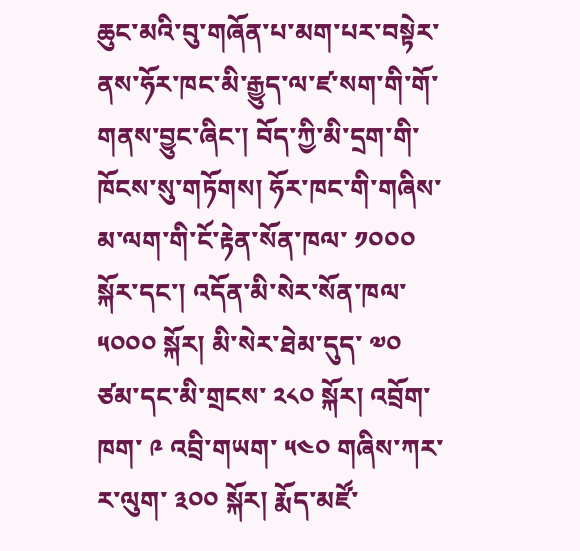ཆུང་མའི་བུ་གཞོན་པ་མག་པར་བསྟེར་ནས་ཧོར་ཁང་མི་རྒྱུད་ལ་ཛ་སག་གི་གོ་གནས་བྱུང་ཞིང་། བོད་ཀྱི་མི་དྲག་གི་ཁོངས་སུ་གཏོགས། ཧོར་ཁང་གི་གཞིས་མ་ལག་གི་ངོ་རྟེན་སོན་ཁལ་ ༡༠༠༠ སྐོར་དང་། འདོན་མི་སེར་སོན་ཁལ་ ༥༠༠༠ སྐོར། མི་སེར་ཐེམ་དུད་ ༧༠ ཙམ་དང་མི་གྲངས་ ༢༨༠ སྐོར། འབྲོག་ཁག་ ༩ འབྲི་གཡག་ ༥༤༠ གཞིས་ཀར་ར་ལུག་ ༣༠༠ སྐོར། རྨོད་མཛོ་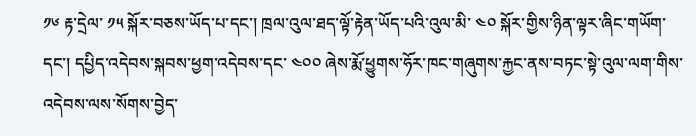༡༦ རྟ་དྲེལ་ ༡༥ སྐོར་བཅས་ཡོད་པ་དང་། ཁྲལ་འུལ་ཐད་ལྟོ་རྟེན་ཡོད་པའི་འུལ་མི་ ༤༠ སྐོར་གྱིས་ཉིན་ལྟར་ཞིང་གཡོག་དང་། དཔྱིད་འདེབས་སྐབས་ཕྱག་འདེབས་དང་ ༤༠༠ ཞེས་རྨོ་ཕྱུགས་ཧོར་ཁང་གཞུགས་རྐྱང་ནས་བཏང་སྟེ་འུལ་ལག་གིས་འདེབས་ལས་སོགས་བྱེད་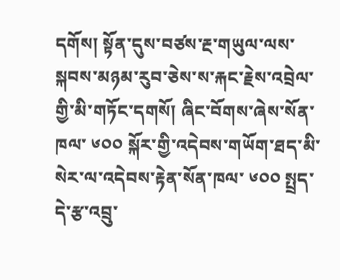དགོས། སྟོན་དུས་བཙས་རྔ་གཡུལ་ལས་སྐབས་མཉམ་རུབ་ཅེས་ས་རྐང་རྗེས་འབྲེལ་གྱི་མི་གཏོང་དགསོ། ཞིང་བོགས་ཞེས་སོན་ཁལ་ ༦༠༠ སྐོར་གྱི་འདེབས་གཡོག་ཐད་མི་སེར་ལ་འདེབས་རྟེན་སོན་ཁལ་ ༦༠༠ སྤྲད་དེ་རྩ་འབྲུ་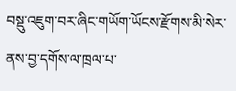བསྡུ་འཇུག་བར་ཞིང་གཡོག་ཡོངས་རྫོགས་མི་སེར་ནས་བྱ་དགོས་ལ་ཁྲལ་པ་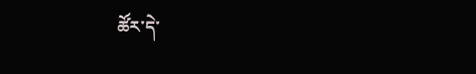ཚོར་དེ་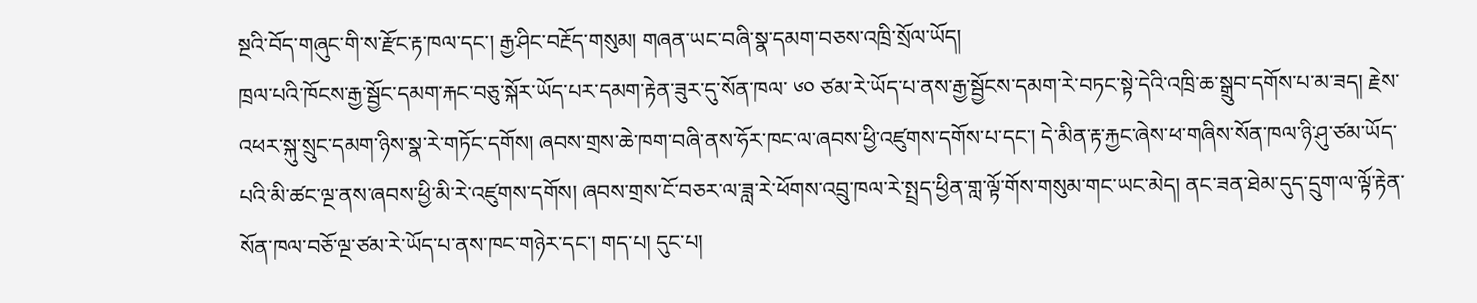སྔའི་བོད་གཞུང་གི་ས་རྫོང་རྟ་ཁལ་དང་། རྒྱ་ཤིང་བརྔོད་གསུམ། གཞན་ཡང་བཞི་སྣ་དམག་བཅས་འཁྲི་སྲོལ་ཡོད།
ཁྲལ་པའི་ཁོངས་རྒྱ་སྦྱོང་དམག་རྐང་བཅུ་སྐོར་ཡོད་པར་དམག་རྟེན་ཟུར་དུ་སོན་ཁལ་ ༦༠ ཙམ་རེ་ཡོད་པ་ནས་རྒྱ་སྦྱོངས་དམག་རེ་བཏང་སྟེ་དེའི་འཁྲི་ཆ་སྒྲུབ་དགོས་པ་མ་ཟད། རྗེས་འཕར་སྐུ་སྲུང་དམག་ཉིས་སྣ་རེ་གཏོང་དགོས། ཞབས་གྲས་ཆེ་ཁག་བཞི་ནས་ཧོར་ཁང་ལ་ཞབས་ཕྱི་འཛུགས་དགོས་པ་དང་། དེ་མིན་རྟ་རྐྱང་ཞེས་ཕ་གཞིས་སོན་ཁལ་ཉི་ཤུ་ཙམ་ཡོད་པའི་མི་ཚང་ལྔ་ནས་ཞབས་ཕྱི་མི་རེ་འཛུགས་དགོས། ཞབས་གྲས་ངོ་བཅར་ལ་ཟླ་རེ་ཕོགས་འབྲུ་ཁལ་རེ་སྤྲད་ཕྱིན་གླ་ལྟོ་གོས་གསུམ་གང་ཡང་མེད། ནང་ཟན་ཐེམ་དུད་དྲུག་ལ་ལྟོ་རྟེན་སོན་ཁལ་བཅོ་ལྔ་ཙམ་རེ་ཡོད་པ་ནས་ཁང་གཉེར་དང་། གད་པ། དུང་པ།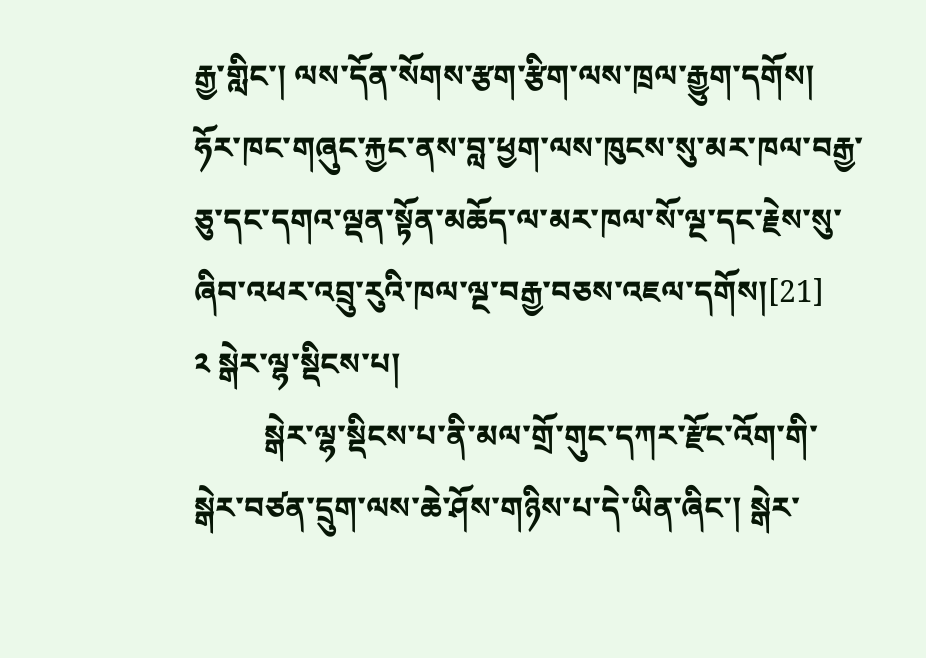རྒྱ་གླིང་། ལས་དོན་སོགས་རྩག་རྩིག་ལས་ཁྲལ་རྒྱུག་དགོས། ཧོར་ཁང་གཞུང་རྐྱང་ནས་བླ་ཕྱག་ལས་ཁུངས་སུ་མར་ཁལ་བརྒྱ་ཅུ་དང་དགའ་ལྡན་སྟོན་མཆོད་ལ་མར་ཁལ་སོ་ལྔ་དང་རྗེས་སུ་ཞིབ་འཕར་འབྲུ་རུའི་ཁལ་ལྔ་བརྒྱ་བཅས་འཇལ་དགོས།[21]
༢ སྒེར་ལྷ་སྡིངས་པ།
         སྒེར་ལྷ་སྡིངས་པ་ནི་མལ་གྲོ་གུང་དཀར་རྫོང་འོག་གི་སྒེར་བཙན་དྲུག་ལས་ཆེ་ཤོས་གཉིས་པ་དེ་ཡིན་ཞིང་། སྒེར་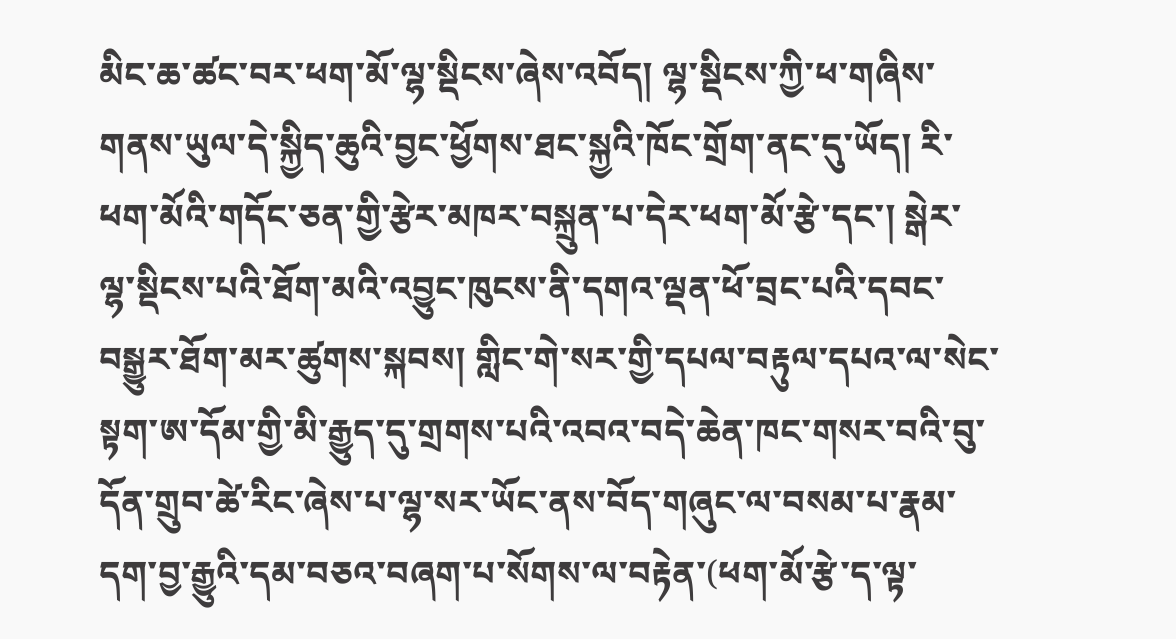མིང་ཆ་ཚང་བར་ཕག་མོ་ལྷ་སྡིངས་ཞེས་འབོད། ལྷ་སྡིངས་ཀྱི་ཕ་གཞིས་གནས་ཡུལ་དེ་སྐྱིད་ཆུའི་བྱང་ཕྱོགས་ཐང་སྐྱའི་ཁོང་གྲོག་ནང་དུ་ཡོད། རི་ཕག་མོའི་གདོང་ཅན་གྱི་རྩེར་མཁར་བསྐྲུན་པ་དེར་ཕག་མོ་རྩེ་དང་། སྒེར་ལྷ་སྡིངས་པའི་ཐོག་མའི་འབྱུང་ཁུངས་ནི་དགའ་ལྡན་ཕོ་བྲང་པའི་དབང་བསྒྱུར་ཐོག་མར་ཚུགས་སྐབས། གླིང་གེ་སར་གྱི་དཔལ་བརྟུལ་དཔའ་ལ་སེང་སྟག་ཨ་དོམ་གྱི་མི་རྒྱུད་དུ་གྲགས་པའི་འབའ་བདེ་ཆེན་ཁང་གསར་བའི་བུ་དོན་གྲུབ་ཚེ་རིང་ཞེས་པ་ལྷ་སར་ཡོང་ནས་བོད་གཞུང་ལ་བསམ་པ་རྣམ་དག་བྱ་རྒྱུའི་དམ་བཅའ་བཞག་པ་སོགས་ལ་བརྟེན་(ཕག་མོ་རྩེ་ད་ལྟ་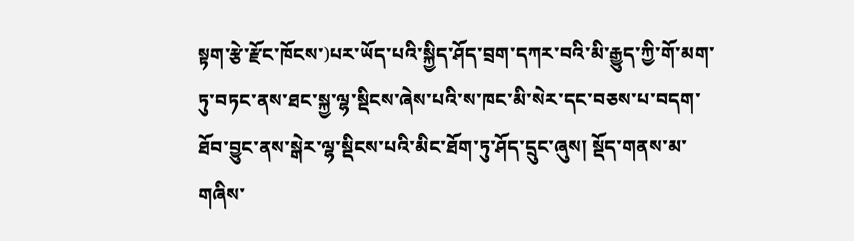སྟག་རྩེ་རྫོང་ཁོངས་)པར་ཡོད་པའི་སྐྱིད་ཤོད་བྲག་དཀར་བའི་མི་རྒྱུད་ཀྱི་གོ་མག་ཏུ་བཏང་ནས་ཐང་སྐྱ་ལྷ་སྡིངས་ཞེས་པའི་ས་ཁང་མི་སེར་དང་བཅས་པ་བདག་ཐོབ་བྱུང་ནས་སྒེར་ལྷ་སྡིངས་པའི་མིང་ཐོག་ཏུ་ཤོད་དྲུང་ཞུས། སྡོད་གནས་མ་གཞིས་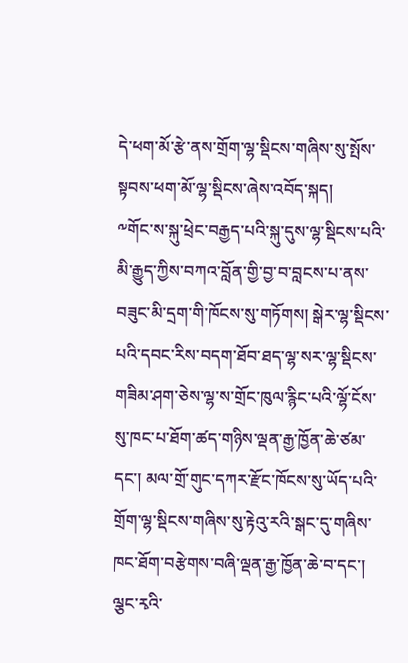དེ་ཕག་མོ་རྩེ་ནས་གྲོག་ལྷ་སྡིངས་གཞིས་སུ་སྤོས་སྟབས་ཕག་མོ་ལྷ་སྡིངས་ཞེས་འབོད་སྐད།
༸གོང་ས་སྐུ་ཕྲེང་བརྒྱད་པའི་སྐུ་དུས་ལྷ་སྡིངས་པའི་མི་རྒྱུད་ཀྱིས་བཀའ་བློན་གྱི་བྱ་བ་བླངས་པ་ནས་བཟུང་མི་དྲག་གི་ཁོངས་སུ་གཏོགས། སྒེར་ལྷ་སྡིངས་པའི་དབང་རིས་བདག་ཐོབ་ཐད་ལྷ་སར་ལྷ་སྡིངས་གཟིམ་ཤག་ཅེས་ལྷ་ས་གྲོང་ཁུལ་རྙིང་པའི་ལྷོ་ངོས་སུ་ཁང་པ་ཐོག་ཚད་གཉིས་ལྡན་རྒྱ་ཁྱོན་ཆེ་ཙམ་དང་། མལ་གྲོ་གུང་དཀར་རྫོང་ཁོངས་སུ་ཡོད་པའི་གྲོག་ལྷ་སྡིངས་གཞིས་སུ་རྟེའུ་རའི་སྒང་དུ་གཞིས་ཁང་ཐོག་བརྩེགས་བཞི་ལྡན་རྒྱ་ཁྱོན་ཆེ་བ་དང་། ལྕང་རྭའི་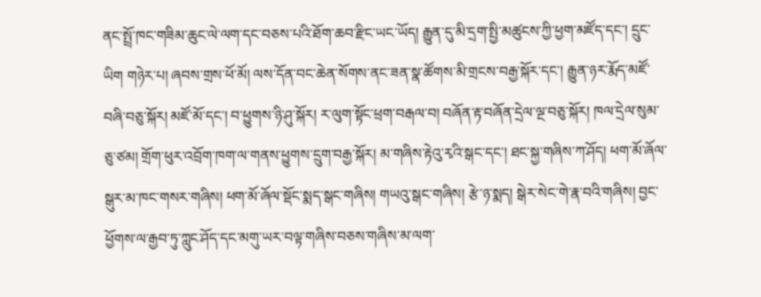ནང་སྤྲོ་ཁང་གཟིམ་ཆུང་ལེ་ལག་དང་བཅས་པའི་ཐོག་ཆབ་རྫིང་ཡང་ཡོད། རྒྱུན་དུ་མི་དྲག་སྤྱི་མཚུངས་ཀྱི་ཕྱག་མཛོད་དང་། དྲུང་ཡིག གཉེར་པ། ཞབས་གྲས་ཕོ་མོ། ལས་དོན་བང་ཆེན་སོགས་ནང་ཟན་སྣ་ཚོགས་མི་གྲངས་བརྒྱ་སྐོར་དང་། རྒྱུན་ཉར་རྨོད་མཛོ་བཞི་བཅུ་སྐོར། མཛོ་མོ་དང་། བ་ཕྱུགས་ཉི་ཤུ་སྐོར། ར་ལུག་སྟོང་ཕྲག་བརྒལ་བ། བཞོན་རྟ་བཞོན་དྲེལ་ལྔ་བཅུ་སྐོར། ཁལ་དྲེལ་སུམ་ཅུ་ཙམ། གྲོག་ཕུར་འབྲོག་ཁག་ལ་གནས་ཕྱུགས་དྲུག་བརྒྱ་སྐོར། མ་གཞིས་རྟེའུ་རྭའི་སྒང་དང་། ཐང་སྐྱ་གཞིས་ཀ་ཤོད། ཕག་མོ་ཞོལ་སྒུར་མ་ཁང་གསར་གཞིས། ཕག་མོ་ཞོལ་སྡོང་སྨད་སྒང་གཞིས། གཡའུ་སྒང་གཞིས། རྩེ་ཉ་སྨད། སྒེར་སེང་གེ་རྣ་བའི་གཞིས། བྱང་ཕྱོགས་ལ་རྒྱབ་ཏུ་ཀླུང་ཤོད་དང་མགུ་ཡར་བལྟ་གཞིས་བཅས་གཞིས་མ་ལག་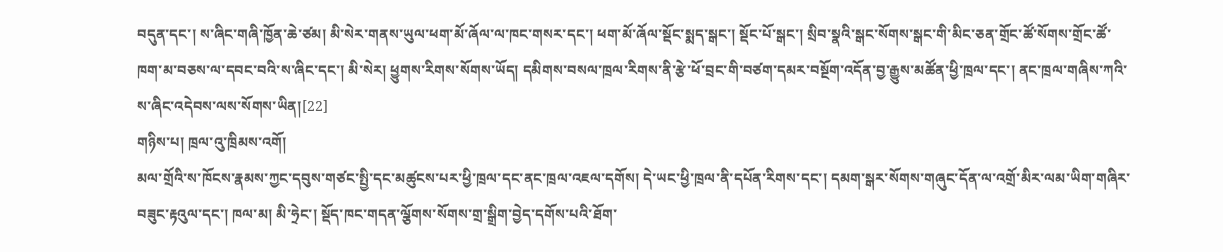བདུན་དང་། ས་ཞིང་གཞི་ཁྱོན་ཆེ་ཙམ། མི་སེར་གནས་ཡུལ་ཕག་མོ་ཞོལ་ལ་ཁང་གསར་དང་། ཕག་མོ་ཞོལ་སྡོང་སྨད་སྒང་། སྡོང་པོ་སྒང་། སྲིབ་སྣའི་སྒང་སོགས་སྒང་གི་མིང་ཅན་གྲོང་ཚོ་སོགས་གྲོང་ཚོ་ཁག་མ་བཅས་ལ་དབང་བའི་ས་ཞིང་དང་། མི་སེར། ཕྱུགས་རིགས་སོགས་ཡོད། དམིགས་བསལ་ཁྲལ་རིགས་ནི་རྩེ་ཕོ་བྲང་གི་བཙག་དམར་བསྔོག་འདོན་བྱ་རྒྱུས་མཚོན་ཕྱི་ཁྲལ་དང་། ནང་ཁྲལ་གཞིས་ཀའི་ས་ཞིང་འདེབས་ལས་སོགས་ཡིན།[22]
གཉིས་པ། ཁྲལ་འུ་ཁྲིམས་འགོ།
མལ་གྲོའི་ས་ཁོངས་རྣམས་ཀྱང་དབུས་གཙང་སྤྱི་དང་མཚུངས་པར་ཕྱི་ཁྲལ་དང་ནང་ཁྲལ་འཇལ་དགོས། དེ་ཡང་ཕྱི་ཁྲལ་ནི་དཔོན་རིགས་དང་། དམག་སྒར་སོགས་གཞུང་དོན་ལ་འགྲོ་མིར་ལམ་ཡིག་གཞིར་བཟུང་རྟའུལ་དང་། ཁལ་མ། མི་ཧྲེང་། སྡོད་ཁང་གདན་ལྕོགས་སོགས་གྲ་སྒྲིག་བྱེད་དགོས་པའི་ཐོག་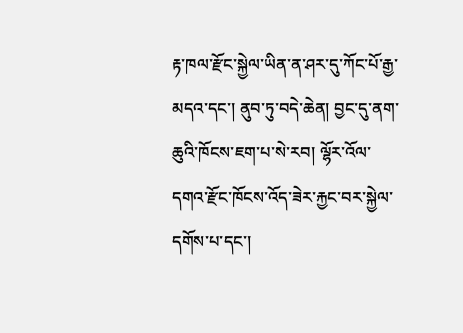རྟ་ཁལ་རྫོང་སྐྱེལ་ཡིན་ན་ཤར་དུ་ཀོང་པོ་རྒྱ་མདའ་དང་། ནུབ་ཏུ་བདེ་ཆེན། བྱང་དུ་ནག་ཆུའི་ཁོངས་ཇག་པ་སེ་རབ། ལྷོར་འོལ་དགའ་རྫོང་ཁོངས་འོད་ཟེར་རྐྱང་བར་སྐྱེལ་དགོས་པ་དང་།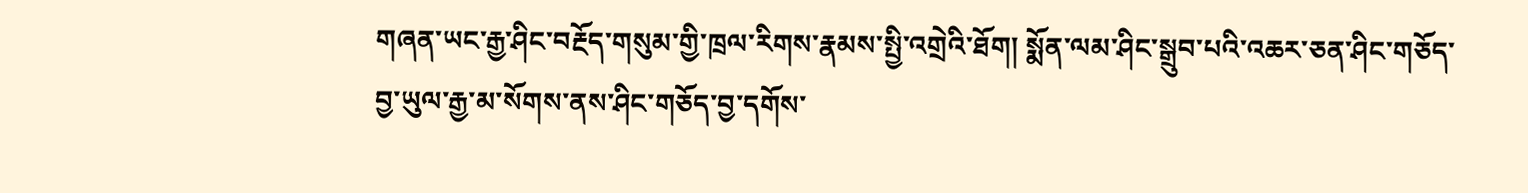གཞན་ཡང་རྒྱ་ཤིང་བརྔོད་གསུམ་གྱི་ཁྲལ་རིགས་རྣམས་སྤྱི་འགྲེའི་ཐོག། སྨོན་ལམ་ཤིང་སྒྲུབ་པའི་འཆར་ཅན་ཤིང་གཅོད་བྱ་ཡུལ་རྒྱ་མ་སོགས་ནས་ཤིང་གཅོད་བྱ་དགོས་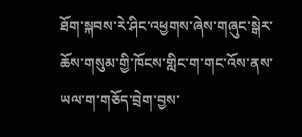ཐོག་སྐབས་རེ་ཤིང་འཕྱགས་ཞེས་གཞུང་སྒེར་ཆོས་གསུམ་གྱི་ཁོངས་གླིང་ག་གང་འོས་ནས་ཡལ་ག་གཅོད་བྲེག་བྱས་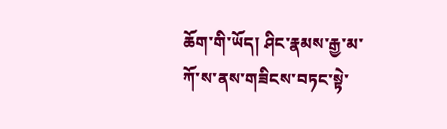ཆོག་གི་ཡོད། ཤིང་རྣམས་རྒྱ་མ་ཀོ་ས་ནས་གཟིངས་བཏང་སྟེ་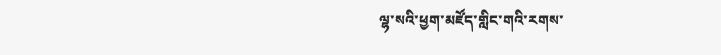ལྷ་སའི་ཕྱག་མཛོད་གླིང་གའི་རགས་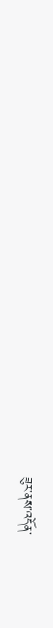ཟུར་ནས་འདོན་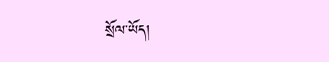སྲོལ་ཡོད།